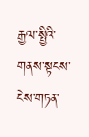རྒྱལ་སྤྱིའི་གནས་སྟངས་ངེས་གཏན་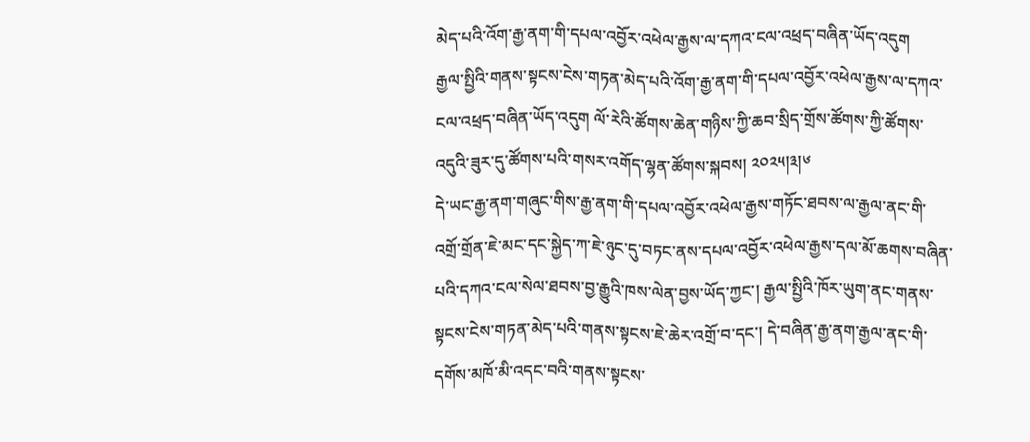མེད་པའི་འོག་རྒྱ་ནག་གི་དཔལ་འབྱོར་འཕེལ་རྒྱས་ལ་དཀའ་ངལ་འཕྲད་བཞིན་ཡོད་འདུག
རྒྱལ་སྤྱིའི་གནས་སྟངས་ངེས་གཏན་མེད་པའི་འོག་རྒྱ་ནག་གི་དཔལ་འབྱོར་འཕེལ་རྒྱས་ལ་དཀའ་ངལ་འཕྲད་བཞིན་ཡོད་འདུག ལོ་རེའི་ཚོགས་ཆེན་གཉིས་ཀྱི་ཆབ་སྲིད་གྲོས་ཚོགས་ཀྱི་ཚོགས་འདུའི་ཟུར་དུ་ཚོགས་པའི་གསར་འགོད་ལྷན་ཚོགས་སྐབས། ༢༠༢༥།༣།༦
དེ་ཡང་རྒྱ་ནག་གཞུང་གིས་རྒྱ་ནག་གི་དཔལ་འབྱོར་འཕེལ་རྒྱས་གཏོང་ཐབས་ལ་རྒྱལ་ནང་གི་འགྲོ་གྲོན་ཇེ་མང་དང་སྐྱེད་ཀ་ཇེ་ཉུང་དུ་བཏང་ནས་དཔལ་འབྱོར་འཕེལ་རྒྱས་དལ་མོ་ཆགས་བཞིན་པའི་དཀའ་ངལ་སེལ་ཐབས་བྱ་རྒྱུའི་ཁས་ལེན་བྱས་ཡོད་ཀྱང་། རྒྱལ་སྤྱིའི་ཁོར་ཡུག་ནང་གནས་སྟངས་ངེས་གཏན་མེད་པའི་གནས་སྟངས་ཇེ་ཆེར་འགྲོ་བ་དང་། དེ་བཞིན་རྒྱ་ནག་རྒྱལ་ནང་གི་དགོས་མཁོ་མི་འདང་བའི་གནས་སྟངས་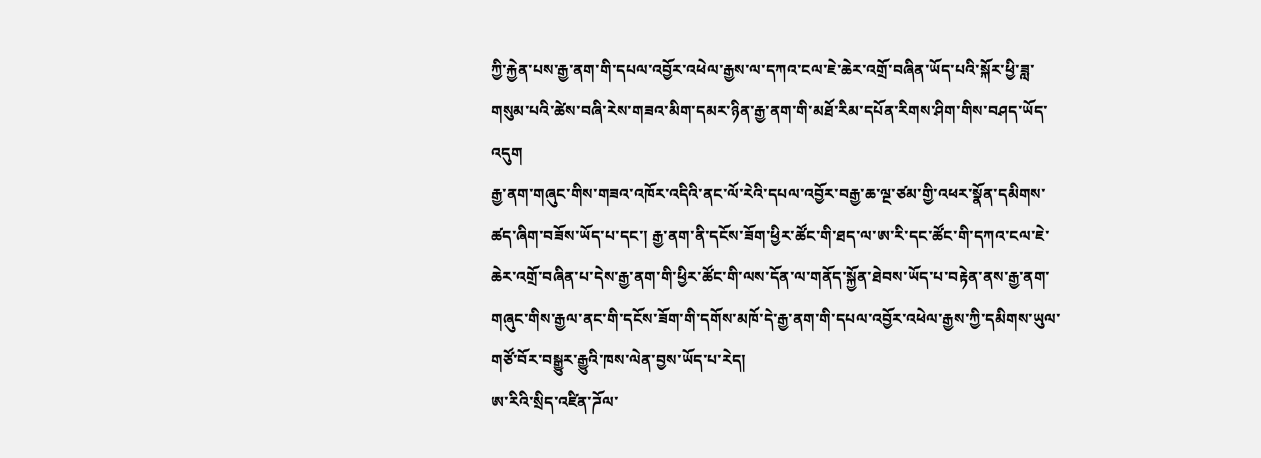ཀྱི་རྐྱེན་པས་རྒྱ་ནག་གི་དཔལ་འབྱོར་འཕེལ་རྒྱས་ལ་དཀའ་ངལ་ཇེ་ཆེར་འགྲོ་བཞིན་ཡོད་པའི་སྐོར་ཕྱི་ཟླ་གསུམ་པའི་ཚེས་བཞི་རེས་གཟའ་མིག་དམར་ཉིན་རྒྱ་ནག་གི་མཐོ་རིམ་དཔོན་རིགས་ཤིག་གིས་བཤད་ཡོད་འདུག
རྒྱ་ནག་གཞུང་གིས་གཟའ་འཁོར་འདིའི་ནང་ལོ་རེའི་དཔལ་འབྱོར་བརྒྱ་ཆ་ལྔ་ཙམ་གྱི་འཕར་སྣོན་དམིགས་ཚད་ཞིག་བཟོས་ཡོད་པ་དང་། རྒྱ་ནག་ནི་དངོས་ཟོག་ཕྱིར་ཚོང་གི་ཐད་ལ་ཨ་རི་དང་ཚོང་གི་དཀའ་ངལ་ཇེ་ཆེར་འགྲོ་བཞིན་པ་དེས་རྒྱ་ནག་གི་ཕྱིར་ཚོང་གི་ལས་དོན་ལ་གནོད་སྐྱོན་ཐེབས་ཡོད་པ་བརྟེན་ནས་རྒྱ་ནག་གཞུང་གིས་རྒྱལ་ནང་གི་དངོས་ཟོག་གི་དགོས་མཁོ་དེ་རྒྱ་ནག་གི་དཔལ་འབྱོར་འཕེལ་རྒྱས་ཀྱི་དམིགས་ཡུལ་གཙོ་བོར་བསྒྱུར་རྒྱུའི་ཁས་ལེན་བྱས་ཡོད་པ་རེད།
ཨ་རིའི་སྲིད་འཛིན་ཌོལ་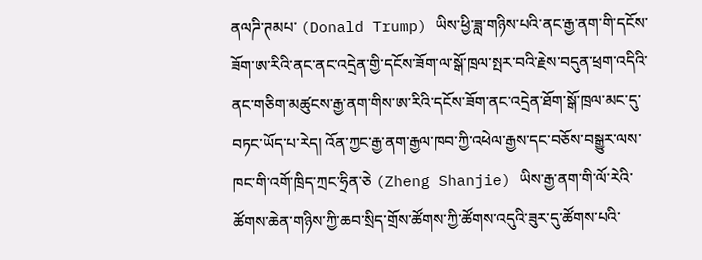ནལཌི་ཊམཔ་ (Donald Trump) ཡིས་ཕྱི་ཟླ་གཉིས་པའི་ནང་རྒྱ་ནག་གི་དངོས་ཟོག་ཨ་རིའི་ནང་ནང་འདྲེན་གྱི་དངོས་ཟོག་ལ་སྒོ་ཁྲལ་སྤར་བའི་རྗེས་བདུན་ཕྲག་འདིའི་ནང་གཅིག་མཚུངས་རྒྱ་ནག་གིས་ཨ་རིའི་དངོས་ཟོག་ནང་འདྲེན་ཐོག་སྒོ་ཁྲལ་མང་དུ་བཏང་ཡོད་པ་རེད། འོན་ཀྱང་རྒྱ་ནག་རྒྱལ་ཁབ་ཀྱི་འཕེལ་རྒྱས་དང་བཅོས་བསྒྱུར་ལས་ཁང་གི་འགོ་ཁྲིད་ཀྲང་ཧྲིན་ཅེ (Zheng Shanjie) ཡིས་རྒྱ་ནག་གི་ལོ་རེའི་ཚོགས་ཆེན་གཉིས་ཀྱི་ཆབ་སྲིད་གྲོས་ཚོགས་ཀྱི་ཚོགས་འདུའི་ཟུར་དུ་ཚོགས་པའི་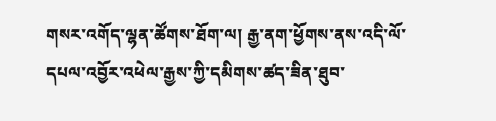གསར་འགོད་ལྷན་ཚོགས་ཐོག་ལ། རྒྱ་ནག་ཕྱོགས་ནས་འདི་ལོ་དཔལ་འབྱོར་འཕེལ་རྒྱས་ཀྱི་དམིགས་ཚད་ཟིན་ཐུབ་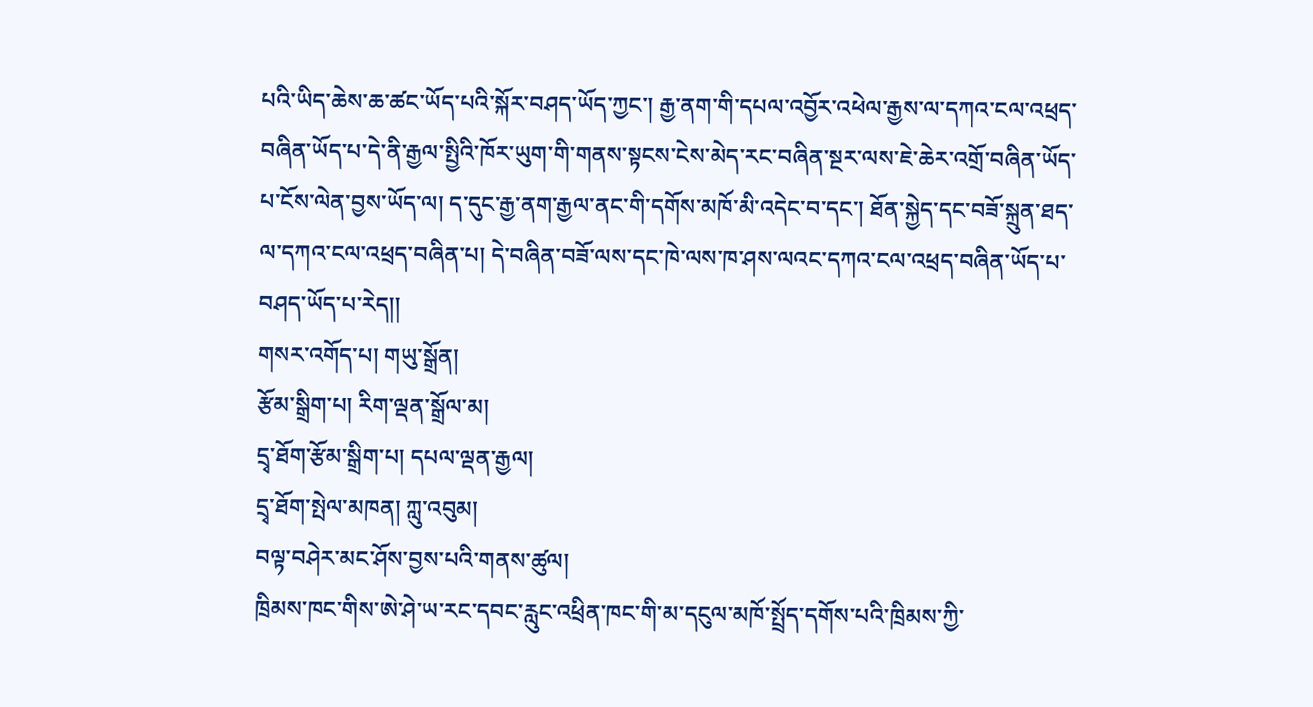པའི་ཡིད་ཆེས་ཆ་ཚང་ཡོད་པའི་སྐོར་བཤད་ཡོད་ཀྱང་། རྒྱ་ནག་གི་དཔལ་འབྱོར་འཕེལ་རྒྱས་ལ་དཀའ་ངལ་འཕྲད་བཞིན་ཡོད་པ་དེ་ནི་རྒྱལ་སྤྱིའི་ཁོར་ཡུག་གི་གནས་སྟངས་ངེས་མེད་རང་བཞིན་སྔར་ལས་ཇེ་ཆེར་འགྲོ་བཞིན་ཡོད་པ་ངོས་ལེན་བྱས་ཡོད་ལ། ད་དུང་རྒྱ་ནག་རྒྱལ་ནང་གི་དགོས་མཁོ་མི་འདེང་བ་དང་། ཐོན་སྐྱེད་དང་བཟོ་སྐྲུན་ཐད་ལ་དཀའ་ངལ་འཕྲད་བཞིན་པ། དེ་བཞིན་བཟོ་ལས་དང་ཁེ་ལས་ཁ་ཤས་ལའང་དཀའ་ངལ་འཕྲད་བཞིན་ཡོད་པ་བཤད་ཡོད་པ་རེད།།
གསར་འགོད་པ། གཡུ་སྒྲོན།
རྩོམ་སྒྲིག་པ། རིག་ལྡན་སྒྲོལ་མ།
དྲྭ་ཐོག་རྩོམ་སྒྲིག་པ། དཔལ་ལྡན་རྒྱལ།
དྲྭ་ཐོག་སྤེལ་མཁན། ཀླུ་འབུམ།
བལྟ་བཤེར་མང་ཤོས་བྱས་པའི་གནས་ཚུལ།
ཁྲིམས་ཁང་གིས་ཨེ་ཤེ་ཡ་རང་དབང་རླུང་འཕྲིན་ཁང་གི་མ་དངུལ་མཁོ་སྤྲོད་དགོས་པའི་ཁྲིམས་ཀྱི་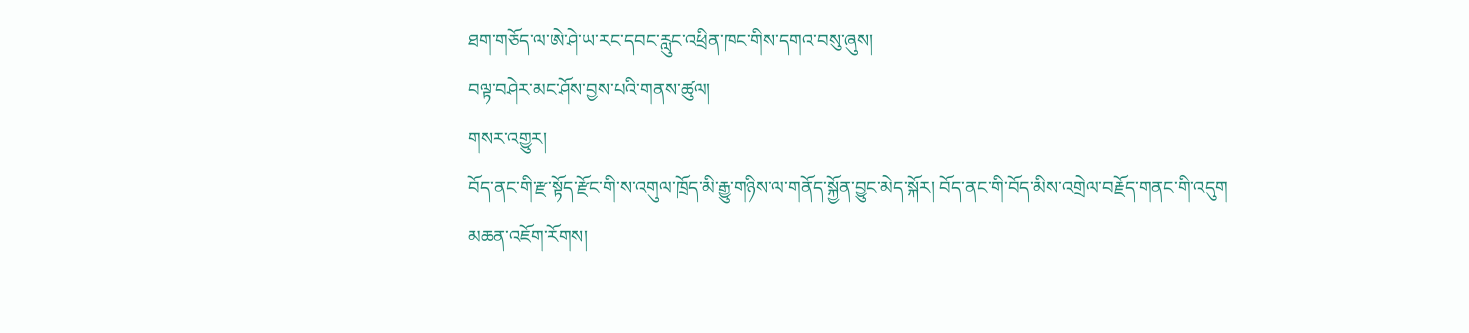ཐག་གཅོད་ལ་ཨེ་ཤེ་ཡ་རང་དབང་རླུང་འཕྲིན་ཁང་གིས་དགའ་བསུ་ཞུས།
བལྟ་བཤེར་མང་ཤོས་བྱས་པའི་གནས་ཚུལ།
གསར་འགྱུར།
བོད་ནང་གི་རྫ་སྟོད་རྫོང་གི་ས་འགུལ་ཁྲོད་མི་རྒྱུ་གཉིས་ལ་གནོད་སྐྱོན་བྱུང་མེད་སྐོར། བོད་ནང་གི་བོད་མིས་འགྲེལ་བརྗོད་གནང་གི་འདུག
མཆན་འཇོག་རོགས།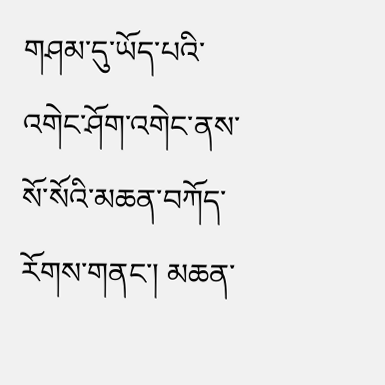གཤམ་དུ་ཡོད་པའི་འགེང་ཤོག་འགེང་ནས་སོ་སོའི་མཆན་བཀོད་རོགས་གནང་། མཆན་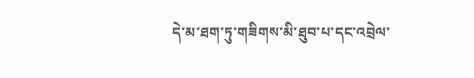དེ་མ་ཐག་ཏུ་གཟིགས་མི་ཐུབ་པ་དང་འབྲེལ་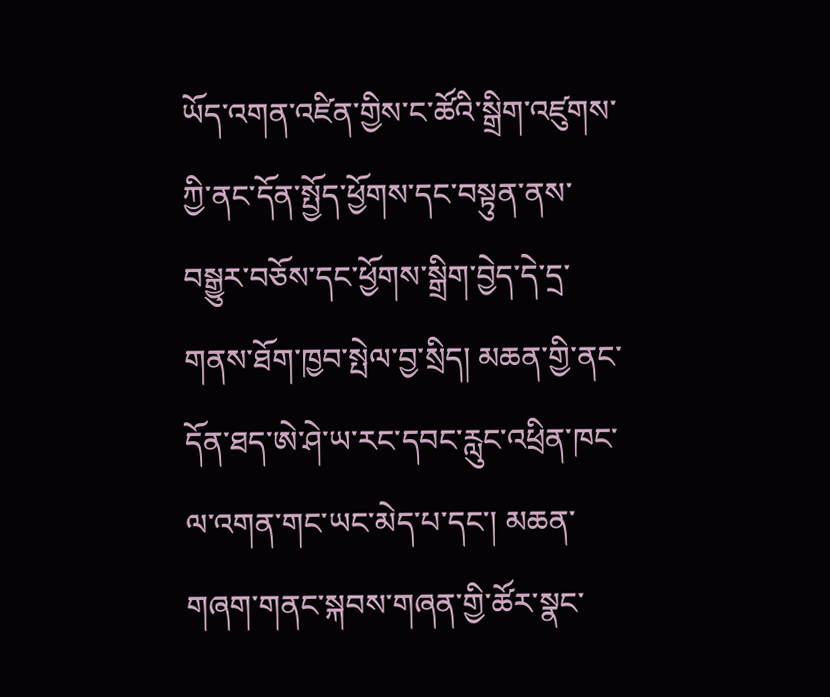ཡོད་འགན་འཛིན་གྱིས་ང་ཚོའི་སྒྲིག་འཛུགས་ཀྱི་ནང་དོན་སྤྱོད་ཕྱོགས་དང་བསྟུན་ནས་བསྒྱུར་བཅོས་དང་ཕྱོགས་སྒྲིག་བྱེད་དེ་དྲ་གནས་ཐོག་ཁྱབ་སྤེལ་བྱ་སྲིད། མཆན་གྱི་ནང་དོན་ཐད་ཨེ་ཤེ་ཡ་རང་དབང་རླུང་འཕྲིན་ཁང་ལ་འགན་གང་ཡང་མེད་པ་དང་། མཆན་གཞག་གནང་སྐབས་གཞན་གྱི་ཚོར་སྣང་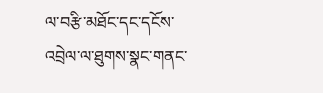ལ་བརྩི་མཐོང་དང་དངོས་འབྲེལ་ལ་ཐུགས་སྣང་གནང་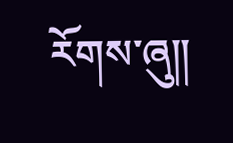རོགས་ཞུ༎